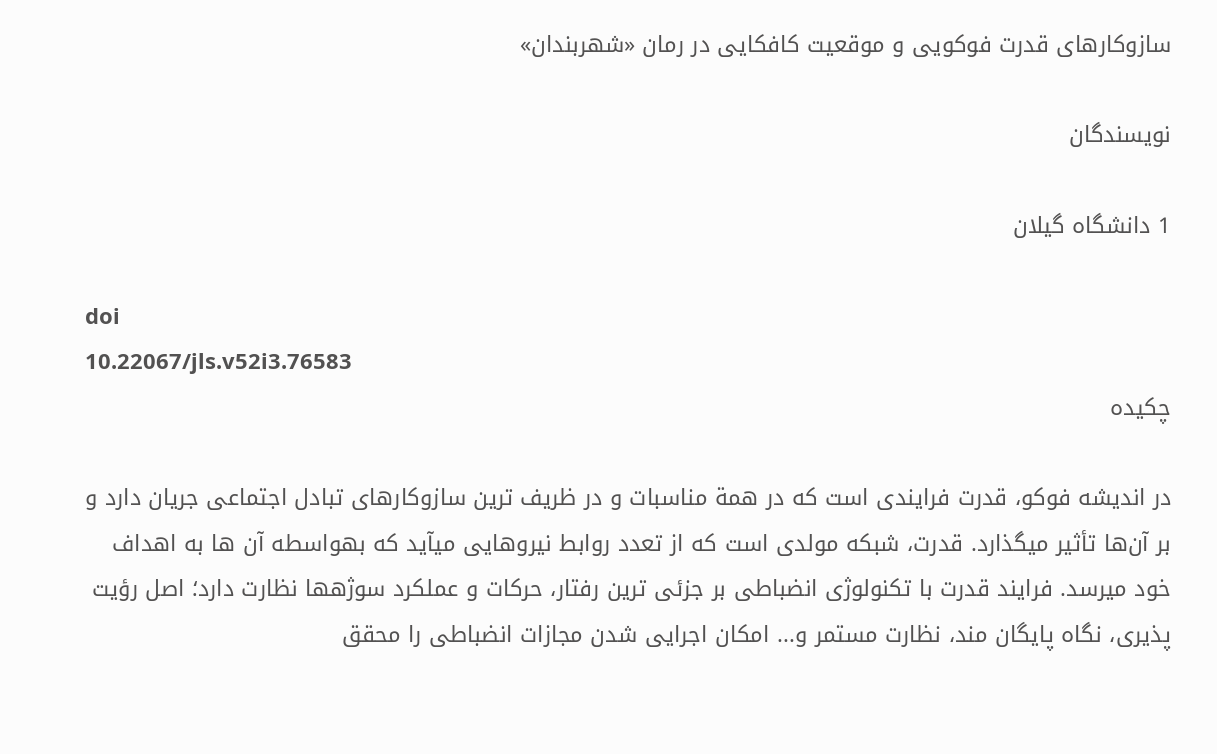سازوکارهای قدرت فوکویی و موقعیت کافکایی در رمان «شهربندان»

نویسندگان

1 دانشگاه گیلان

doi
10.22067/jls.v52i3.76583
چکیده

در اندیشه فوکو، قدرت فرایندی است که در همة مناسبات و در ظریف ترین سازوکارهای تبادل اجتماعی جریان دارد و بر آن‌ها تأثیر میگذارد. قدرت، شبکه مولدی است که از تعدد روابط نیروهایی میآید که بهواسطه آن ‌ها به اهداف خود میرسد. فرایند قدرت با تکنولوژی انضباطی بر جزئی ترین رفتار، حرکات و عملکرد سوژهها نظارت دارد؛ اصل رؤیت پذیری، نگاه پایگان مند، نظارت مستمر و... امکان اجرایی شدن مجازات انضباطی را محقق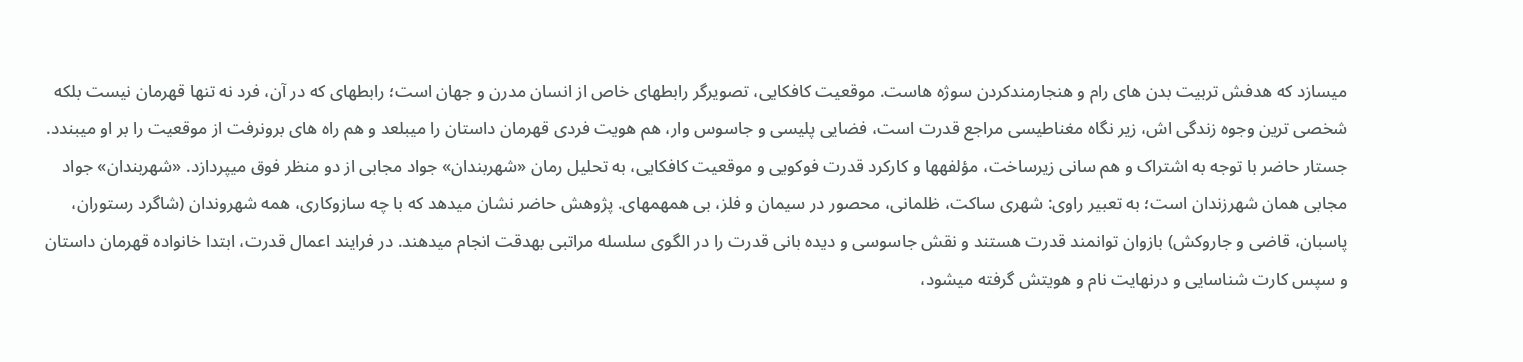میسازد که هدفش تربیت بدن های رام و هنجارمندکردن سوژه هاست. موقعیت کافکایی، تصویرگر رابطهای خاص از انسان مدرن و جهان است؛ رابطهای که در آن، فرد نه‌ تنها قهرمان نیست بلکه شخصی ترین وجوه زندگی اش، زیر نگاه مغناطیسی مراجع قدرت است، فضایی پلیسی و جاسوس وار، هم هویت فردی قهرمان داستان را میبلعد و هم راه های برونرفت از موقعیت را بر او میبندد. جستار حاضر با توجه به اشتراک و هم سانی زیرساخت، مؤلفهها و کارکرد قدرت فوکویی و موقعیت کافکایی، به تحلیل رمان «شهربندان» جواد مجابی از دو منظر فوق میپردازد. «شهربندان» جواد مجابی همان شهرزندان است؛ به تعبیر راوی: شهری ساکت، ظلمانی، محصور در سیمان و فلز، بی همهمهای. پژوهش حاضر نشان میدهد که با چه سازوکاری، همه شهروندان (شاگرد رستوران، پاسبان، قاضی و جاروکش) بازوان توانمند قدرت هستند و نقش جاسوسی و دیده بانی قدرت را در الگوی سلسله مراتبی بهدقت انجام میدهند. در فرایند اعمال قدرت، ابتدا خانواده قهرمان داستان و سپس کارت شناسایی و درنهایت نام و هویتش گرفته میشود،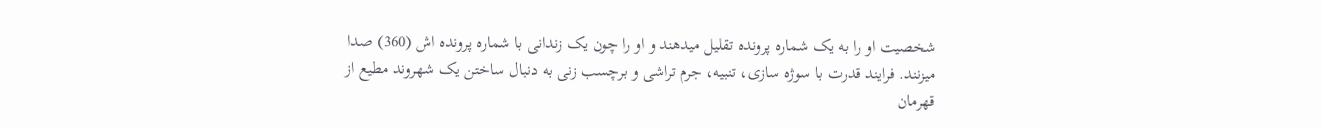شخصیت او را به یک شماره پرونده تقلیل میدهند و او را چون یک زندانی با شماره پرونده اش (360) صدا میزنند. فرایند قدرت با سوژه سازی، تنبیه، جرم تراشی و برچسب زنی به دنبال ساختن یک شهروند مطیع از قهرمان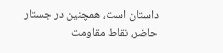داستان است، همچنین در جستار حاضر، نقاط مقاومت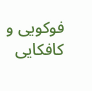فوکویی و کافکایی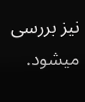نیز بررسی میشود.